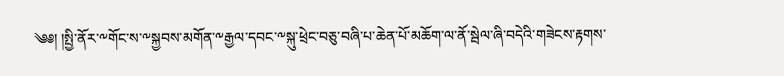༄༅། །སྤྱི་ནོར་༸གོང་ས་༸སྐྱབས་མགོན་༸རྒྱལ་དབང་༸སྐུ་ཕྲེང་བཅུ་བཞི་པ་ཆེན་པོ་མཆོག་ལ་ནོ་སྦེལ་ཞི་བདེའི་གཟེངས་རྟགས་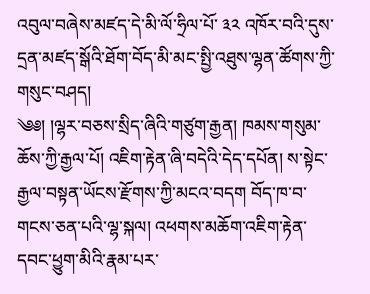འབུལ་བཞེས་མཛད་དེ་མི་ལོ་ཧྲིལ་པོ་ ༣༢ འཁོར་བའི་དུས་དྲན་མཛད་སྒོའི་ཐོག་བོད་མི་མང་སྤྱི་འཐུས་ལྷན་ཚོགས་ཀྱི་གསུང་བཤད།
༄༅། །ལྷར་བཅས་སྲིད་ཞིའི་གཙུག་རྒྱན། ཁམས་གསུམ་ཆོས་ཀྱི་རྒྱལ་པོ། འཇིག་རྟེན་ཞི་བདེའི་དེད་དཔོན། ས་སྟེང་རྒྱལ་བསྟན་ཡོངས་རྫོགས་ཀྱི་མངའ་བདག བོད་ཁ་བ་གངས་ཅན་པའི་ལྷ་སྐལ། འཕགས་མཆོག་འཇིག་རྟེན་དབང་ཕྱུག་མིའི་རྣམ་པར་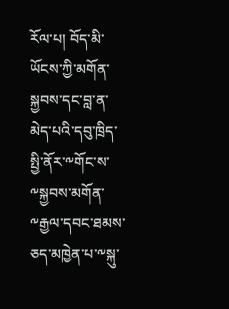རོལ་པ། བོད་མི་ཡོངས་ཀྱི་མགོན་སྐྱབས་དང་བླ་ན་མེད་པའི་དབུ་ཁྲིད་སྤྱི་ནོར་༸གོང་ས་༸སྐྱབས་མགོན་༸རྒྱལ་དབང་ཐམས་ཅད་མཁྱེན་པ་༸སྐུ་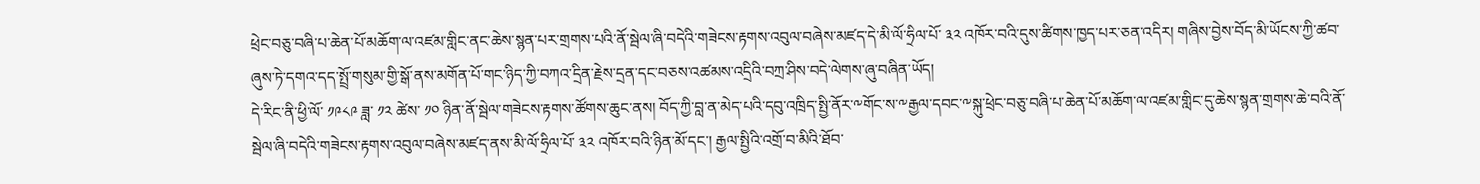ཕྲེང་བཅུ་བཞི་པ་ཆེན་པོ་མཆོག་ལ་འཛམ་གླིང་ནང་ཆེས་སྙན་པར་གྲགས་པའི་ནོ་སྦེལ་ཞི་བདེའི་གཟེངས་རྟགས་འབུལ་བཞེས་མཛད་དེ་མི་ལོ་ཧྲིལ་པོ་ ༣༢ འཁོར་བའི་དུས་ཚིགས་ཁྱད་པར་ཅན་འདིར། གཞིས་བྱེས་བོད་མི་ཡོངས་ཀྱི་ཚབ་ཞུས་ཏེ་དགའ་དད་སྤྲོ་གསུམ་གྱི་སྒོ་ནས་མགོན་པོ་གང་ཉིད་ཀྱི་བཀའ་དྲིན་རྗེས་དྲན་དང་བཅས་འཚམས་འདྲིའི་བཀྲ་ཤིས་བདེ་ལེགས་ཞུ་བཞིན་ཡོད།
དེ་རིང་ནི་ཕྱི་ལོ་ ༡༩༨༩ ཟླ་ ༡༢ ཚེས་ ༡༠ ཉིན་ནོ་སྦེལ་གཟེངས་རྟགས་ཚོགས་ཆུང་ནས། བོད་ཀྱི་བླ་ན་མེད་པའི་དབུ་འཁྲིད་སྤྱི་ནོར་༸གོང་ས་༸རྒྱལ་དབང་༸སྐུ་ཕྲེང་བཅུ་བཞི་པ་ཆེན་པོ་མཆོག་ལ་འཛམ་གླིང་དུ་ཆེས་སྙན་གྲགས་ཆེ་བའི་ནོ་སྦེལ་ཞི་བདེའི་གཟེངས་རྟགས་འབུལ་བཞེས་མཛད་ནས་མི་ལོ་ཧྲིལ་པོ་ ༣༢ འཁོར་བའི་ཉིན་མོ་དང་། རྒྱལ་སྤྱིའི་འགྲོ་བ་མིའི་ཐོབ་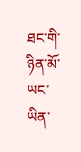ཐང་གི་ཉིན་མོ་ཡང་ཡིན་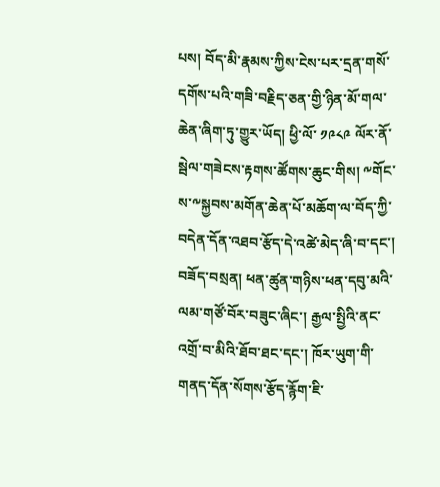པས། བོད་མི་རྣམས་ཀྱིས་ངེས་པར་དྲན་གསོ་དགོས་པའི་གཟི་བརྗིད་ཅན་གྱི་ཉིན་མོ་གལ་ཆེན་ཞིག་ཏུ་གྱུར་ཡོད། ཕྱི་ལོ་ ༡༩༨༩ ལོར་ནོ་སྦེལ་གཟེངས་རྟགས་ཚོགས་ཆུང་གིས། ༸གོང་ས་༸སྐྱབས་མགོན་ཆེན་པོ་མཆོག་ལ་བོད་ཀྱི་བདེན་དོན་འཐབ་རྩོད་དེ་འཚེ་མེད་ཞི་བ་དང་། བཟོད་བསྲན། ཕན་ཚུན་གཉིས་ཕན་དབུ་མའི་ལམ་གཙོ་བོར་བཟུང་ཞིང་། རྒྱལ་སྤྱིའི་ནང་འགྲོ་བ་མིའི་ཐོབ་ཐང་དང་། ཁོར་ཡུག་གི་གནད་དོན་སོགས་རྩོད་རྙོག་ཇི་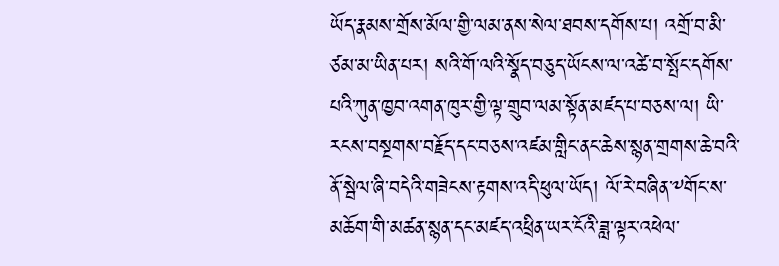ཡོད་རྣམས་གྲོས་མོལ་གྱི་ལམ་ནས་སེལ་ཐབས་དགོས་པ། འགྲོ་བ་མི་ཙམ་མ་ཡིན་པར། སའི་གོ་ལའི་སྣོད་བཅུད་ཡོངས་ལ་འཚེ་བ་སྤོང་དགོས་པའི་ཀུན་ཁྱབ་འགན་ཁུར་གྱི་ལྟ་གྲུབ་ལམ་སྟོན་མཛད་པ་བཅས་ལ། ཡི་རངས་བསྔགས་བརྗོད་དང་བཅས་འཛམ་གླིང་ནང་ཆེས་སྙན་གྲགས་ཆེ་བའི་ནོ་སྦེལ་ཞི་བདེའི་གཟེངས་རྟགས་འདི་ཕུལ་ཡོད། ལོ་རེ་བཞིན་༸གོང་ས་མཆོག་གི་མཚན་སྙན་དང་མཛད་འཕྲིན་ཡར་ངོའི་ཟླ་ལྟར་འཕེལ་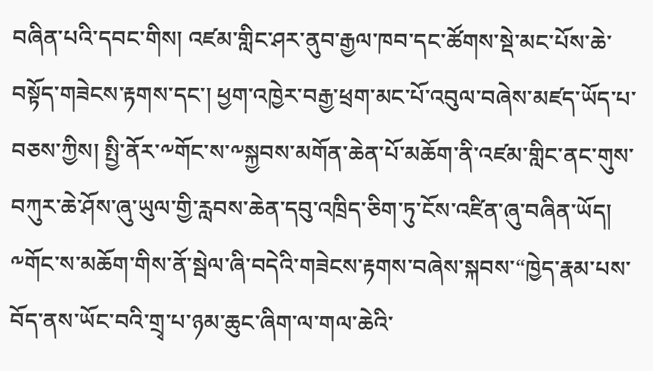བཞིན་པའི་དབང་གིས། འཛམ་གླིང་ཤར་ནུབ་རྒྱལ་ཁབ་དང་ཚོགས་སྡེ་མང་པོས་ཆེ་བསྟོད་གཟེངས་རྟགས་དང་། ཕྱག་འཁྱེར་བརྒྱ་ཕྲག་མང་པོ་འབུལ་བཞེས་མཛད་ཡོད་པ་བཅས་ཀྱིས། སྤྱི་ནོར་༸གོང་ས་༸སྐྱབས་མགོན་ཆེན་པོ་མཆོག་ནི་འཛམ་གླིང་ནང་གུས་བཀུར་ཆེ་ཤོས་ཞུ་ཡུལ་གྱི་རླབས་ཆེན་དབུ་འཁྲིད་ཅིག་ཏུ་ངོས་འཛིན་ཞུ་བཞིན་ཡོད།
༸གོང་ས་མཆོག་གིས་ནོ་སྦེལ་ཞི་བདེའི་གཟེངས་རྟགས་བཞེས་སྐབས་“ཁྱེད་རྣམ་པས་བོད་ནས་ཡོང་བའི་གྲྭ་པ་ཉམ་ཆུང་ཞིག་ལ་གལ་ཆེའི་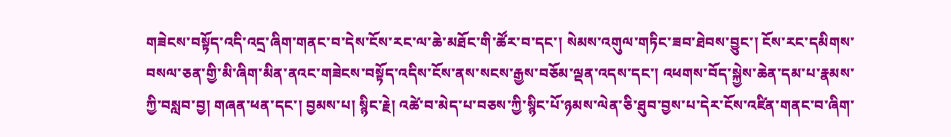གཟེངས་བསྟོད་འདི་འདྲ་ཞིག་གནང་བ་དེས་ངོས་རང་ལ་ཆེ་མཐོང་གི་ཚོར་བ་དང་། སེམས་འགུལ་གཏིང་ཟབ་ཐེབས་བྱུང་། ངོས་རང་དམིགས་བསལ་ཅན་གྱི་མི་ཞིག་མིན་ནའང་གཟེངས་བསྟོད་འདིས་ངོས་ནས་སངས་རྒྱས་བཅོམ་ལྡན་འདས་དང་། འཕགས་བོད་སྐྱེས་ཆེན་དམ་པ་རྣམས་ཀྱི་བསླབ་བྱ། གཞན་ཕན་དང་། བྱམས་པ། སྙིང་རྗེ། འཚེ་བ་མེད་པ་བཅས་ཀྱི་སྙིང་པོ་ཉམས་ལེན་ཅི་ཐུབ་བྱས་པ་དེར་ངོས་འཛིན་གནང་བ་ཞིག་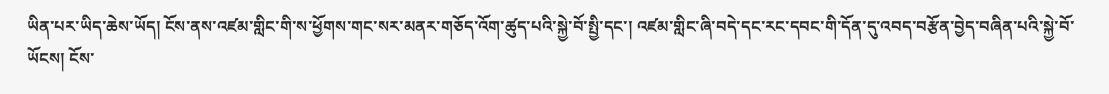ཡིན་པར་ཡིད་ཆེས་ཡོད། ངོས་ནས་འཛམ་གླིང་གི་ས་ཕྱོགས་གང་སར་མནར་གཅོད་འོག་ཚུད་པའི་སྐྱེ་བོ་སྤྱི་དང་། འཛམ་གླིང་ཞི་བདེ་དང་རང་དབང་གི་དོན་དུ་འབད་བརྩོན་བྱེད་བཞིན་པའི་སྐྱེ་བོ་ཡོངས། ངོས་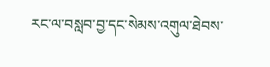རང་ལ་བསླབ་བྱ་དང་སེམས་འགུལ་ཐེབས་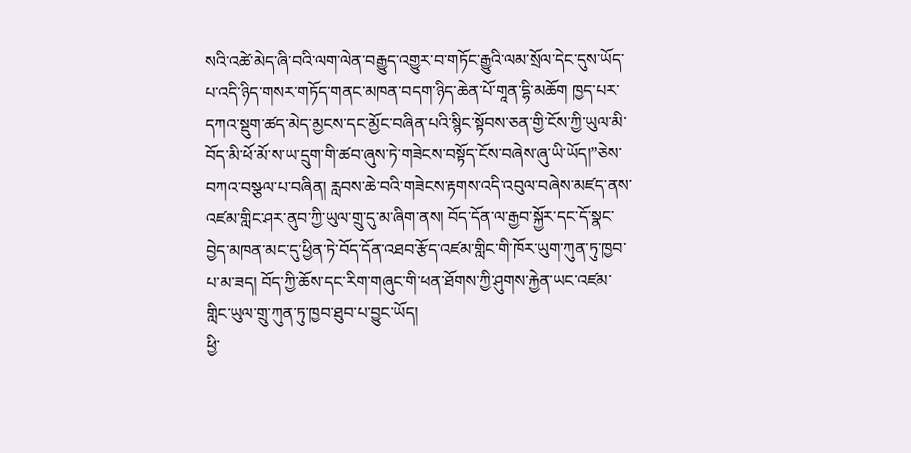སའི་འཚེ་མེད་ཞི་བའི་ལག་ལེན་བརྒྱུད་འགྱུར་བ་གཏོང་རྒྱུའི་ལམ་སྲོལ་དེང་དུས་ཡོད་པ་འདི་ཉིད་གསར་གཏོད་གནང་མཁན་བདག་ཉིད་ཆེན་པོ་གཱན་དྷི་མཆོག ཁྱད་པར་དཀའ་སྡུག་ཚད་མེད་མྱངས་དང་མྱོང་བཞིན་པའི་སྙིང་སྟོབས་ཅན་གྱི་ངོས་ཀྱི་ཡུལ་མི་བོད་མི་ཕོ་མོ་ས་ཡ་དྲུག་གི་ཚབ་ཞུས་ཏེ་གཟེངས་བསྟོད་ངོས་བཞེས་ཞུ་ཡི་ཡོད།”ཅེས་བཀའ་བསྩལ་པ་བཞིན། རླབས་ཆེ་བའི་གཟེངས་རྟགས་འདི་འབུལ་བཞེས་མཛད་ནས་འཛམ་གླིང་ཤར་ནུབ་ཀྱི་ཡུལ་གྲུ་དུ་མ་ཞིག་ནས། བོད་དོན་ལ་རྒྱབ་སྐྱོར་དང་དོ་སྣང་བྱེད་མཁན་མང་དུ་ཕྱིན་ཏེ་བོད་དོན་འཐབ་རྩོད་འཛམ་གླིང་གི་ཁོར་ཡུག་ཀུན་ཏུ་ཁྱབ་པ་མ་ཟད། བོད་ཀྱི་ཆོས་དང་རིག་གཞུང་གི་ཕན་ཐོགས་ཀྱི་ཤུགས་རྐྱེན་ཡང་འཛམ་གླིང་ཡུལ་གྲུ་ཀུན་ཏུ་ཁྱབ་ཐུབ་པ་བྱུང་ཡོད།
ཕྱི་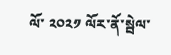ལོ་ ༢༠༢༡ ལོར་ནོ་སྦེལ་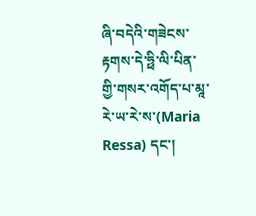ཞི་བདེའི་གཟེངས་རྟགས་དེ་ཧྥི་ལི་པིན་གྱི་གསར་འགོད་པ་མཱ་རེ་ཡ་རེ་ས་(Maria Ressa) དང་།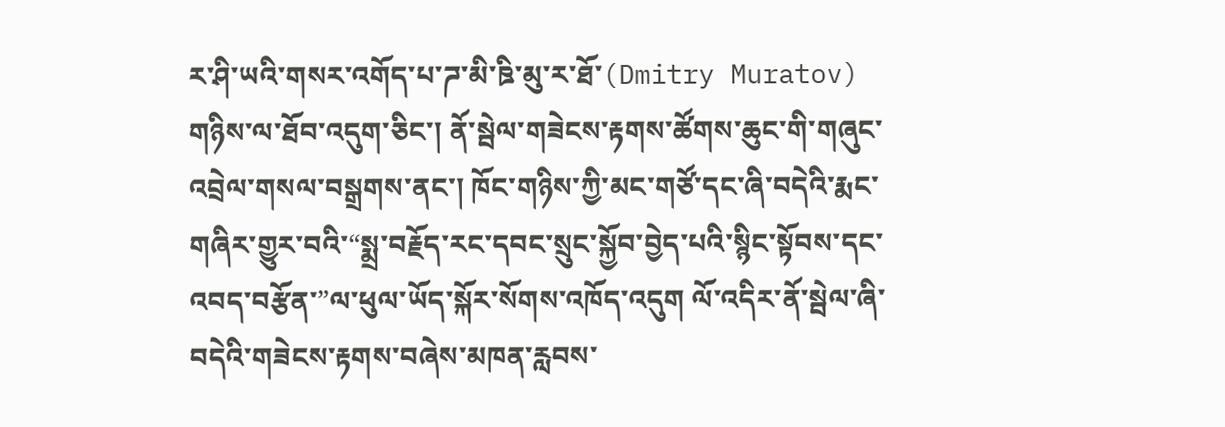ར་ཤི་ཡའི་གསར་འགོད་པ་ཌ་མི་ཋི་མུ་ར་ཐོ་(Dmitry Muratov) གཉིས་ལ་ཐོབ་འདུག་ཅིང་། ནོ་སྦེལ་གཟེངས་རྟགས་ཚོགས་ཆུང་གི་གཞུང་འབྲེལ་གསལ་བསྒྲགས་ནང་། ཁོང་གཉིས་ཀྱི་མང་གཙོ་དང་ཞི་བདེའི་རྨང་གཞིར་གྱུར་བའི་“སྨྲ་བརྗོད་རང་དབང་སྲུང་སྐྱོབ་བྱེད་པའི་སྙིང་སྟོབས་དང་འབད་བརྩོན་”ལ་ཕུལ་ཡོད་སྐོར་སོགས་འཁོད་འདུག ལོ་འདིར་ནོ་སྦེལ་ཞི་བདེའི་གཟེངས་རྟགས་བཞེས་མཁན་རླབས་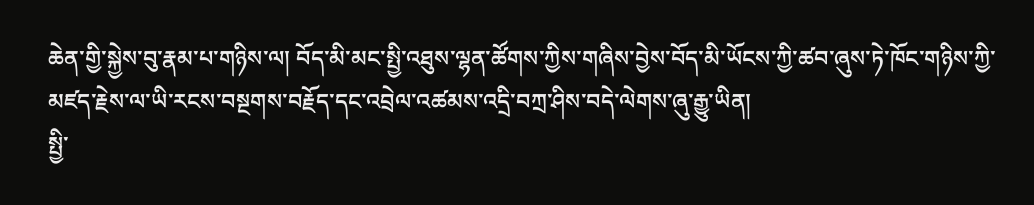ཆེན་གྱི་སྐྱེས་བུ་རྣམ་པ་གཉིས་ལ། བོད་མི་མང་སྤྱི་འཐུས་ལྷན་ཚོགས་ཀྱིས་གཞིས་བྱེས་བོད་མི་ཡོངས་ཀྱི་ཚབ་ཞུས་ཏེ་ཁོང་གཉིས་ཀྱི་མཛད་རྗེས་ལ་ཡི་རངས་བསྔགས་བརྗོད་དང་འབྲེལ་འཚམས་འདྲི་བཀྲ་ཤིས་བདེ་ལེགས་ཞུ་རྒྱུ་ཡིན།
སྤྱི་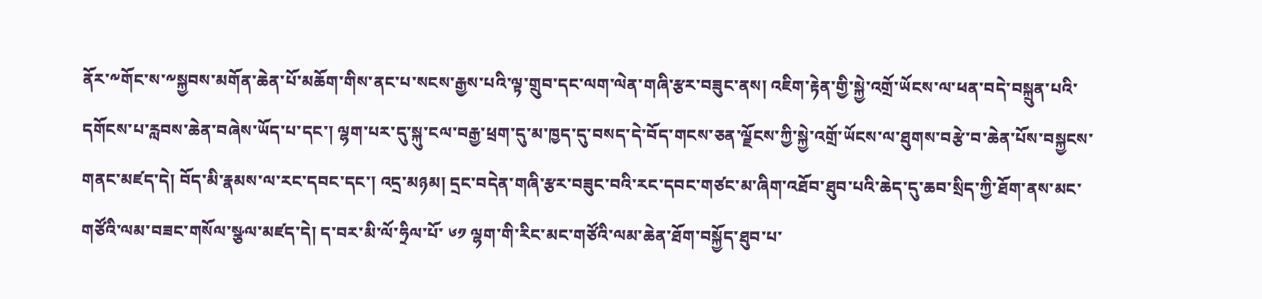ནོར་༸གོང་ས་༸སྐྱབས་མགོན་ཆེན་པོ་མཆོག་གིས་ནང་པ་སངས་རྒྱས་པའི་ལྟ་གྲུབ་དང་ལག་ལེན་གཞི་རྩར་བཟུང་ནས། འཇིག་རྟེན་གྱི་སྐྱེ་འགྲོ་ཡོངས་ལ་ཕན་བདེ་བསྐྲུན་པའི་དགོངས་པ་རླབས་ཆེན་བཞེས་ཡོད་པ་དང་། ལྷག་པར་དུ་སྐུ་ངལ་བརྒྱ་ཕྲག་དུ་མ་ཁྱད་དུ་བསད་དེ་བོད་གངས་ཅན་ལྗོངས་ཀྱི་སྐྱེ་འགྲོ་ཡོངས་ལ་ཐུགས་བརྩེ་བ་ཆེན་པོས་བསྐྱངས་གནང་མཛད་དེ། བོད་མི་རྣམས་ལ་རང་དབང་དང་། འདྲ་མཉམ། དྲང་བདེན་གཞི་རྩར་བཟུང་བའི་རང་དབང་གཙང་མ་ཞིག་འཐོབ་ཐུབ་པའི་ཆེད་དུ་ཆབ་སྲིད་ཀྱི་ཐོག་ནས་མང་གཙོའི་ལམ་བཟང་གསོལ་སྩལ་མཛད་དེ། ད་བར་མི་ལོ་ཧྲིལ་པོ་ ༦༡ ལྷག་གི་རིང་མང་གཙོའི་ལམ་ཆེན་ཐོག་བསྐྱོད་ཐུབ་པ་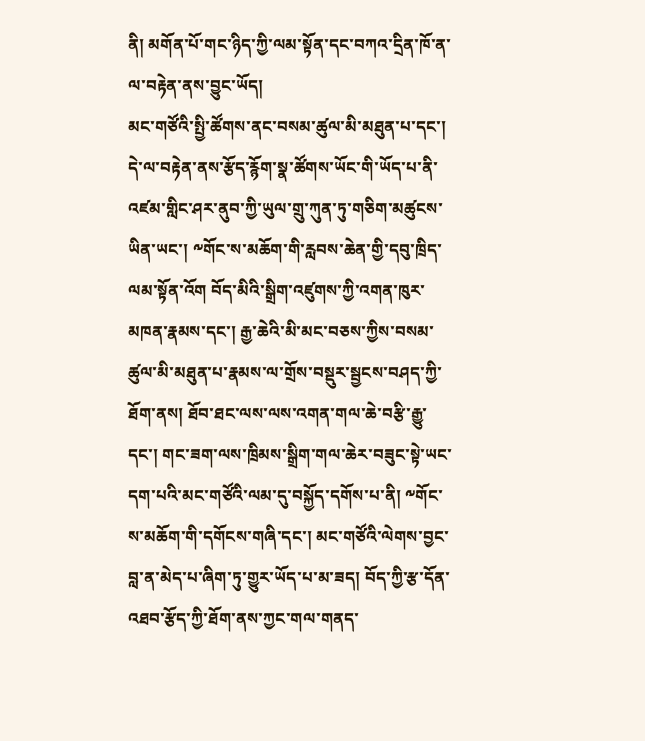ནི། མགོན་པོ་གང་ཉིད་ཀྱི་ལམ་སྟོན་དང་བཀའ་དྲིན་ཁོ་ན་ལ་བརྟེན་ནས་བྱུང་ཡོད།
མང་གཙོའི་སྤྱི་ཚོགས་ནང་བསམ་ཚུལ་མི་མཐུན་པ་དང་། དེ་ལ་བརྟེན་ནས་རྩོད་རྙོག་སྣ་ཚོགས་ཡོང་གི་ཡོད་པ་ནི་འཛམ་གླིང་ཤར་ནུབ་ཀྱི་ཡུལ་གྲུ་ཀུན་ཏུ་གཅིག་མཚུངས་ཡིན་ཡང་། ༸གོང་ས་མཆོག་གི་རླབས་ཆེན་གྱི་དབུ་ཁྲིད་ལམ་སྟོན་འོག བོད་མིའི་སྒྲིག་འཛུགས་ཀྱི་འགན་ཁུར་མཁན་རྣམས་དང་། རྒྱ་ཆེའི་མི་མང་བཅས་ཀྱིས་བསམ་ཚུལ་མི་མཐུན་པ་རྣམས་ལ་གྲོས་བསྡུར་སྦྱངས་བཤད་ཀྱི་ཐོག་ནས། ཐོབ་ཐང་ལས་ལས་འགན་གལ་ཆེ་བརྩི་རྒྱུ་དང་། གང་ཟག་ལས་ཁྲིམས་སྒྲིག་གལ་ཆེར་བཟུང་སྟེ་ཡང་དག་པའི་མང་གཙོའི་ལམ་དུ་བསྐྱོད་དགོས་པ་ནི། ༸གོང་ས་མཆོག་གི་དགོངས་གཞི་དང་། མང་གཙོའི་ལེགས་བྱང་བླ་ན་མེད་པ་ཞིག་ཏུ་གྱུར་ཡོད་པ་མ་ཟད། བོད་ཀྱི་རྩ་དོན་འཐབ་རྩོད་ཀྱི་ཐོག་ནས་ཀྱང་གལ་གནད་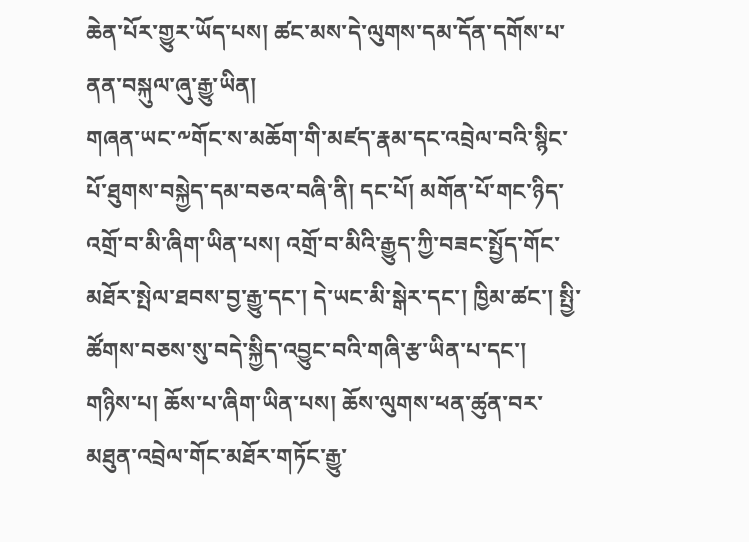ཆེན་པོར་གྱུར་ཡོད་པས། ཚང་མས་དེ་ལུགས་དམ་དོན་དགོས་པ་ནན་བསྐུལ་ཞུ་རྒྱུ་ཡིན།
གཞན་ཡང་༸གོང་ས་མཆོག་གི་མཛད་རྣམ་དང་འབྲེལ་བའི་སྙིང་པོ་ཐུགས་བསྐྱེད་དམ་བཅའ་བཞི་ནི། དང་པོ། མགོན་པོ་གང་ཉིད་འགྲོ་བ་མི་ཞིག་ཡིན་པས། འགྲོ་བ་མིའི་རྒྱུད་ཀྱི་བཟང་སྤྱོད་གོང་མཐོར་སྤེལ་ཐབས་བྱ་རྒྱུ་དང་། དེ་ཡང་མི་སྒེར་དང་། ཁྱིམ་ཚང་། སྤྱི་ཚོགས་བཅས་སུ་བདེ་སྐྱིད་འབྱུང་བའི་གཞི་རྩ་ཡིན་པ་དང་། གཉིས་པ། ཆོས་པ་ཞིག་ཡིན་པས། ཆོས་ལུགས་ཕན་ཚུན་བར་མཐུན་འབྲེལ་གོང་མཐོར་གཏོང་རྒྱུ་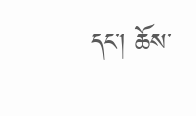དང་། ཆོས་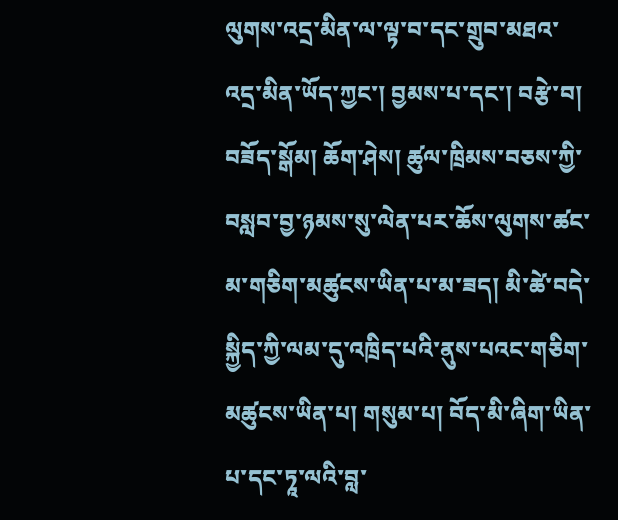ལུགས་འདྲ་མིན་ལ་ལྟ་བ་དང་གྲུབ་མཐའ་འདྲ་མིན་ཡོད་ཀྱང་། བྱམས་པ་དང་། བརྩེ་བ། བཟོད་སྒོམ། ཆོག་ཤེས། ཚུལ་ཁྲིམས་བཅས་ཀྱི་བསླབ་བྱ་ཉམས་སུ་ལེན་པར་ཆོས་ལུགས་ཚང་མ་གཅིག་མཚུངས་ཡིན་པ་མ་ཟད། མི་ཚེ་བདེ་སྐྱིད་ཀྱི་ལམ་དུ་འཁྲིད་པའི་ནུས་པའང་གཅིག་མཚུངས་ཡིན་པ། གསུམ་པ། བོད་མི་ཞིག་ཡིན་པ་དང་ཏཱ་ལའི་བླ་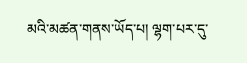མའི་མཚན་གནས་ཡོད་པ། ལྷག་པར་དུ་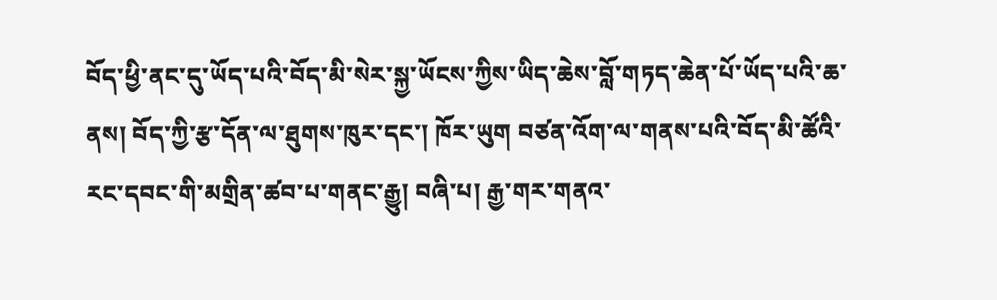བོད་ཕྱི་ནང་དུ་ཡོད་པའི་བོད་མི་སེར་སྐྱ་ཡོངས་ཀྱིས་ཡིད་ཆེས་བློ་གཏད་ཆེན་པོ་ཡོད་པའི་ཆ་ནས། བོད་ཀྱི་རྩ་དོན་ལ་ཐུགས་ཁུར་དང་། ཁོར་ཡུག བཙན་འོག་ལ་གནས་པའི་བོད་མི་ཚོའི་རང་དབང་གི་མགྲིན་ཚབ་པ་གནང་རྒྱུ། བཞི་པ། རྒྱ་གར་གནའ་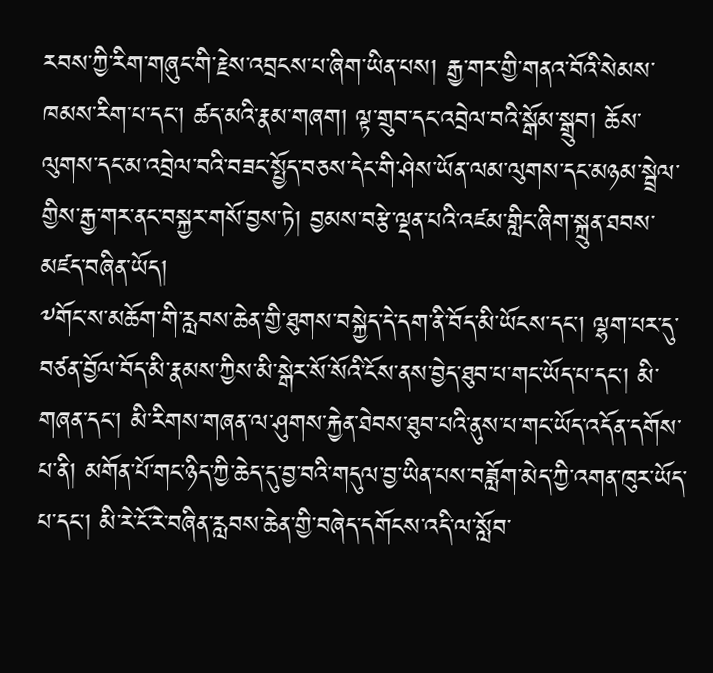རབས་ཀྱི་རིག་གཞུང་གི་རྗེས་འབྲངས་པ་ཞིག་ཡིན་པས། རྒྱ་གར་གྱི་གནའ་བོའི་སེམས་ཁམས་རིག་པ་དང་། ཚད་མའི་རྣམ་གཞག། ལྟ་གྲུབ་དང་འབྲེལ་བའི་སྒོམ་སྒྲུབ། ཆོས་ལུགས་དང་མ་འབྲེལ་བའི་བཟང་སྤྱོད་བཅས་དེང་གི་ཤེས་ཡོན་ལམ་ལུགས་དང་མཉམ་སྦྲེལ་གྱིས་རྒྱ་གར་ནང་བསྐྱར་གསོ་བྱས་ཏེ། བྱམས་བརྩེ་ལྡན་པའི་འཛམ་གླིང་ཞིག་སྐྲུན་ཐབས་མཛད་བཞིན་ཡོད།
༸གོང་ས་མཆོག་གི་རླབས་ཆེན་གྱི་ཐུགས་བསྐྱེད་དེ་དག་ནི་བོད་མི་ཡོངས་དང་། ལྷག་པར་དུ་བཙན་བྱོལ་བོད་མི་རྣམས་ཀྱིས་མི་སྒེར་སོ་སོའི་ངོས་ནས་བྱེད་ཐུབ་པ་གང་ཡོད་པ་དང་། མི་གཞན་དང་། མི་རིགས་གཞན་ལ་ཤུགས་རྐྱེན་ཐེབས་ཐུབ་པའི་ནུས་པ་གང་ཡོད་འདོན་དགོས་པ་ནི། མགོན་པོ་གང་ཉིད་ཀྱི་ཆེད་དུ་བྱ་བའི་གདུལ་བྱ་ཡིན་པས་བཟློག་མེད་ཀྱི་འགན་ཁུར་ཡོད་པ་དང་། མི་རེ་ངོ་རེ་བཞིན་རླབས་ཆེན་གྱི་བཞེད་དགོངས་འདི་ལ་སློབ་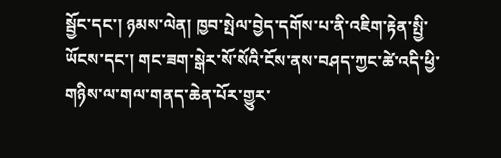སྦྱོང་དང་། ཉམས་ལེན། ཁྱབ་སྤེལ་བྱེད་དགོས་པ་ནི་འཇིག་རྟེན་སྤྱི་ཡོངས་དང་། གང་ཟག་སྒེར་སོ་སོའི་ངོས་ནས་བཤད་ཀྱང་ཚེ་འདི་ཕྱི་གཉིས་ལ་གལ་གནད་ཆེན་པོར་གྱུར་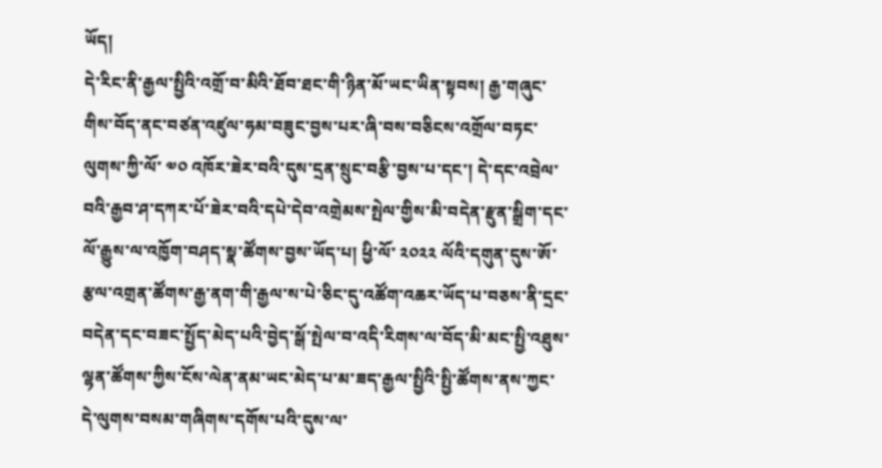ཡོད།
དེ་རིང་ནི་རྒྱལ་སྤྱིའི་འགྲོ་བ་མིའི་ཐོབ་ཐང་གི་ཉིན་མོ་ཡང་ཡིན་སྟབས། རྒྱ་གཞུང་གིས་བོད་ནང་བཙན་འཛུལ་ཧམ་བཟུང་བྱས་པར་ཞི་བས་བཅིངས་འགྲོལ་བཏང་ལུགས་ཀྱི་ལོ་ ༧༠ འཁོར་ཟེར་བའི་དུས་དྲན་སྲུང་བརྩི་བྱས་པ་དང་། དེ་དང་འབྲེལ་བའི་རྒྱབ་ཤ་དཀར་པོ་ཟེར་བའི་དཔེ་དེབ་འགྲེམས་སྤེལ་གྱིས་མི་བདེན་རྫུན་སྒྲིག་དང་ལོ་རྒྱུས་ལ་འཁྱོག་བཤད་སྣ་ཚོགས་བྱས་ཡོད་པ། ཕྱི་ལོ་ ༢༠༢༢ ལོའི་དགུན་དུས་ཨོ་རྩལ་འགྲན་ཚོགས་རྒྱ་ནག་གི་རྒྱལ་ས་པེ་ཅིང་དུ་འཚོག་འཆར་ཡོད་པ་བཅས་ནི་དྲང་བདེན་དང་བཟང་སྤྱོད་མེད་པའི་བྱེད་སྒོ་སྤེལ་བ་འདི་རིགས་ལ་བོད་མི་མང་སྤྱི་འཐུས་ལྷན་ཚོགས་ཀྱིས་ངོས་ལེན་ནམ་ཡང་མེད་པ་མ་ཟད་རྒྱལ་སྤྱིའི་སྤྱི་ཚོགས་ནས་ཀྱང་དེ་ལུགས་བསམ་གཞིགས་དགོས་པའི་དུས་ལ་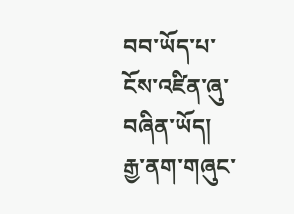བབ་ཡོད་པ་ངོས་འཛིན་ཞུ་བཞིན་ཡོད།
རྒྱ་ནག་གཞུང་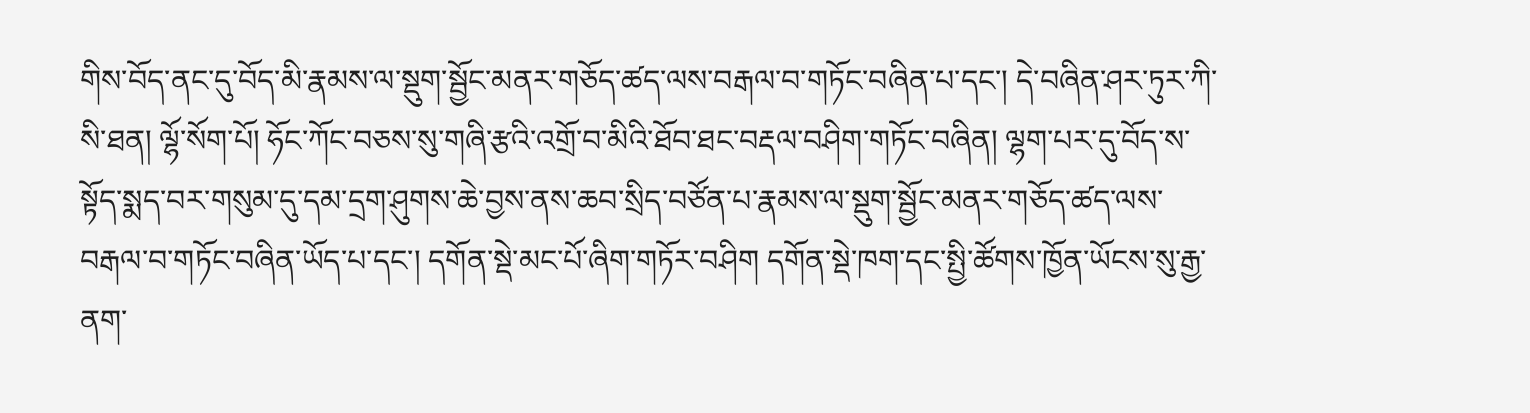གིས་བོད་ནང་དུ་བོད་མི་རྣམས་ལ་སྡུག་སྦྱོང་མནར་གཅོད་ཚད་ལས་བརྒལ་བ་གཏོང་བཞིན་པ་དང་། དེ་བཞིན་ཤར་ཏུར་ཀི་སི་ཐན། ལྷོ་སོག་པོ། ཧོང་ཀོང་བཅས་སུ་གཞི་རྩའི་འགྲོ་བ་མིའི་ཐོབ་ཐང་བརྡལ་བཤིག་གཏོང་བཞིན། ལྷག་པར་དུ་བོད་ས་སྟོད་སྨད་བར་གསུམ་དུ་དམ་དྲག་ཤུགས་ཆེ་བྱས་ནས་ཆབ་སྲིད་བཙོན་པ་རྣམས་ལ་སྡུག་སྦྱོང་མནར་གཅོད་ཚད་ལས་བརྒལ་བ་གཏོང་བཞིན་ཡོད་པ་དང་། དགོན་སྡེ་མང་པོ་ཞིག་གཏོར་བཤིག དགོན་སྡེ་ཁག་དང་སྤྱི་ཚོགས་ཁྱོན་ཡོངས་སུ་རྒྱ་ནག་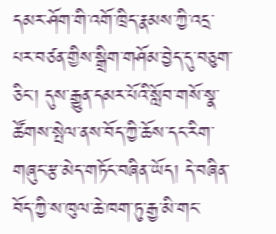དམར་ཤོག་གི་འགོ་ཁྲིད་རྣམས་ཀྱི་འདྲ་པར་བཙན་གྱིས་སྒྲིག་གཤོམ་བྱེད་དུ་བཅུག་ཅིང་། དུས་རྒྱུན་དམར་པོའི་སློབ་གསོ་སྣ་ཚོགས་སྤེལ་ནས་བོད་ཀྱི་ཆོས་དང་རིག་གཞུང་རྩ་མེད་གཏོང་བཞིན་ཡོད། དེ་བཞིན་བོད་ཀྱི་ས་ཁུལ་ཆེ་ཁག་ཏུ་རྒྱ་མི་གང་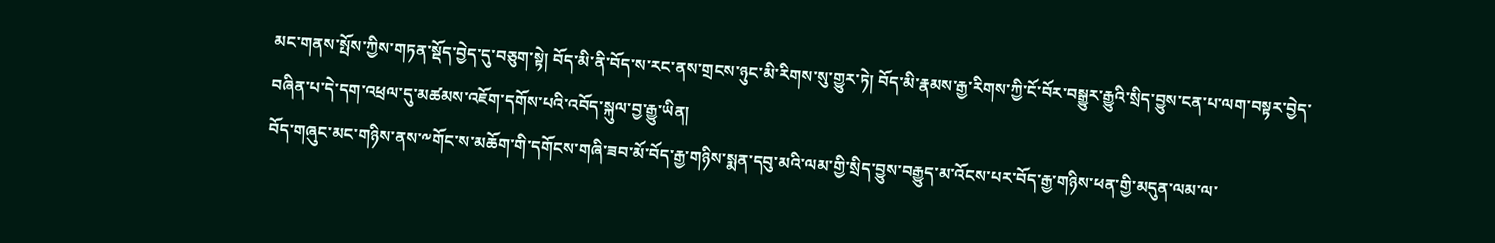མང་གནས་སྤོས་ཀྱིས་གཏན་སྡོད་བྱེད་དུ་བཅུག་སྟེ། བོད་མི་ནི་བོད་ས་རང་ནས་གྲངས་ཉུང་མི་རིགས་སུ་གྱུར་ཏེ། བོད་མི་རྣམས་རྒྱ་རིགས་ཀྱི་ངོ་བོར་བསྒྱུར་རྒྱུའི་སྲིད་བྱུས་ངན་པ་ལག་བསྟར་བྱེད་བཞིན་པ་དེ་དག་འཕྲལ་དུ་མཚམས་འཇོག་དགོས་པའི་འབོད་སྐུལ་བྱ་རྒྱུ་ཡིན།
བོད་གཞུང་མང་གཉིས་ནས་༸གོང་ས་མཆོག་གི་དགོངས་གཞི་ཟབ་མོ་བོད་རྒྱ་གཉིས་སྨན་དབུ་མའི་ལམ་གྱི་སྲིད་བྱུས་བརྒྱུད་མ་འོངས་པར་བོད་རྒྱ་གཉིས་ཕན་གྱི་མདུན་ལམ་ལ་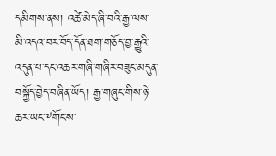དམིགས་ནས། འཚེ་མེད་ཞི་བའི་རྒྱ་ལས་མི་འདའ་བར་བོད་དོན་ཐག་གཅོད་བྱ་རྒྱུའི་འདུན་པ་དང་འཆར་གཞི་གཞིར་བཟུང་མདུན་བསྐྱོད་བྱེད་བཞིན་ཡོད། རྒྱ་གཞུང་གིས་ཉེ་ཆར་ཡང་༸གོང་ས་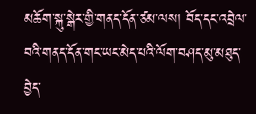མཆོག་སྐུ་སྒེར་གྱི་གནད་དོན་ཙམ་ལས། བོད་དང་འབྲེལ་བའི་གནད་དོན་གང་ཡང་མེད་པའི་ལོག་བཤད་མུ་མཐུད་བྱེད་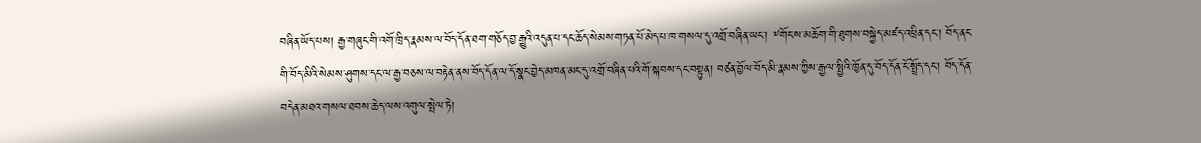བཞིན་ཡོད་པས། རྒྱ་གཞུང་གི་འགོ་ཁྲིད་རྣམས་ལ་བོད་དོན་ཐག་གཅོད་བྱ་རྒྱུའི་འདུན་པ་དང་ཆོད་སེམས་གཏན་པོ་མེད་པ་ཁ་གསལ་དུ་འགྲོ་བཞིན་ཡང་། ༸གོང་ས་མཆོག་གི་ཐུགས་བསྐྱེད་མཛད་འཕྲིན་དང་། བོད་ནང་གི་བོད་མིའི་སེམས་ཤུགས་དང་ལ་རྒྱ་བཅས་ལ་བརྟེན་ནས་བོད་དོན་ལ་དོ་སྣང་བྱེད་མཁན་མང་དུ་འགྲོ་བཞིན་པའི་གོ་སྐབས་དང་བསྟུན། བཙན་བྱོལ་བོད་མི་རྣམས་ཀྱིས་རྒྱལ་སྤྱིའི་ཁྱོན་དུ་བོད་དོན་ངོ་སྤྲོད་དང་། བོད་དོན་བདེན་མཐའ་གསལ་ཐབས་ཆེད་ལས་འགུལ་སྤེལ་ཏེ།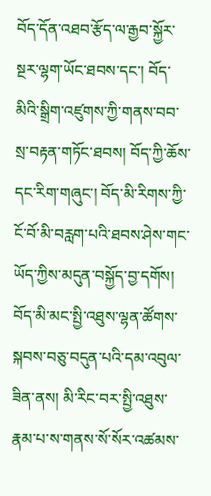བོད་དོན་འཐབ་རྩོད་ལ་རྒྱབ་སྐྱོར་སྔར་ལྷག་ཡོང་ཐབས་དང་། བོད་མིའི་སྒྲིག་འཛུགས་ཀྱི་གནས་བབ་སྲ་བརྟན་གཏོང་ཐབས། བོད་ཀྱི་ཆོས་དང་རིག་གཞུང་། བོད་མི་རིགས་ཀྱི་ངོ་བོ་མི་བརླག་པའི་ཐབས་ཤེས་གང་ཡོད་ཀྱིས་མདུན་བསྐྱོད་བྱ་དགོས།
བོད་མི་མང་སྤྱི་འཐུས་ལྷན་ཚོགས་སྐབས་བཅུ་བདུན་པའི་དམ་འབུལ་ཟིན་ནས། མི་རིང་བར་སྤྱི་འཐུས་རྣམ་པ་ས་གནས་སོ་སོར་འཚམས་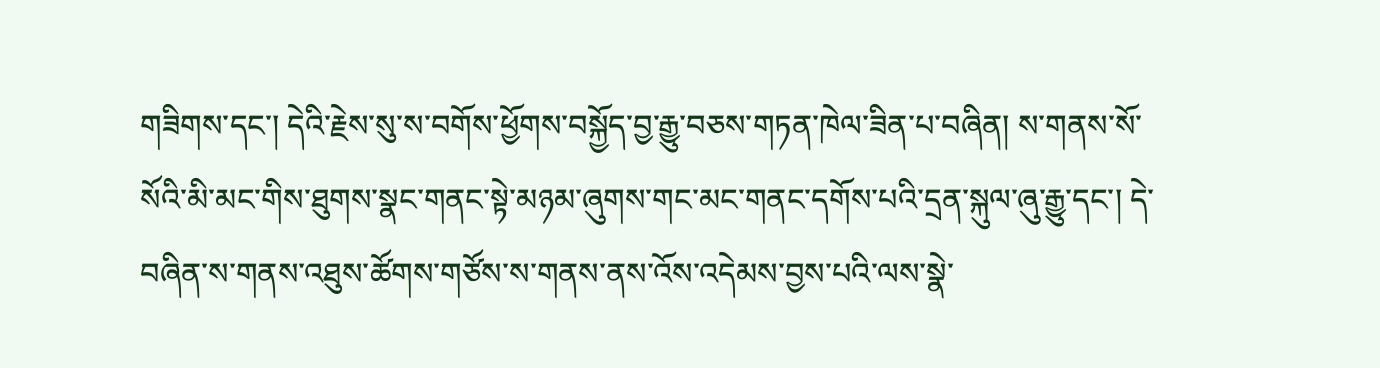གཟིགས་དང་། དེའི་རྗེས་སུ་ས་བགོས་ཕྱོགས་བསྐྱོད་བྱ་རྒྱུ་བཅས་གཏན་ཁེལ་ཟིན་པ་བཞིན། ས་གནས་སོ་སོའི་མི་མང་གིས་ཐུགས་སྣང་གནང་སྟེ་མཉམ་ཞུགས་གང་མང་གནང་དགོས་པའི་དྲན་སྐུལ་ཞུ་རྒྱུ་དང་། དེ་བཞིན་ས་གནས་འཐུས་ཚོགས་གཙོས་ས་གནས་ནས་འོས་འདེམས་བྱས་པའི་ལས་སྣེ་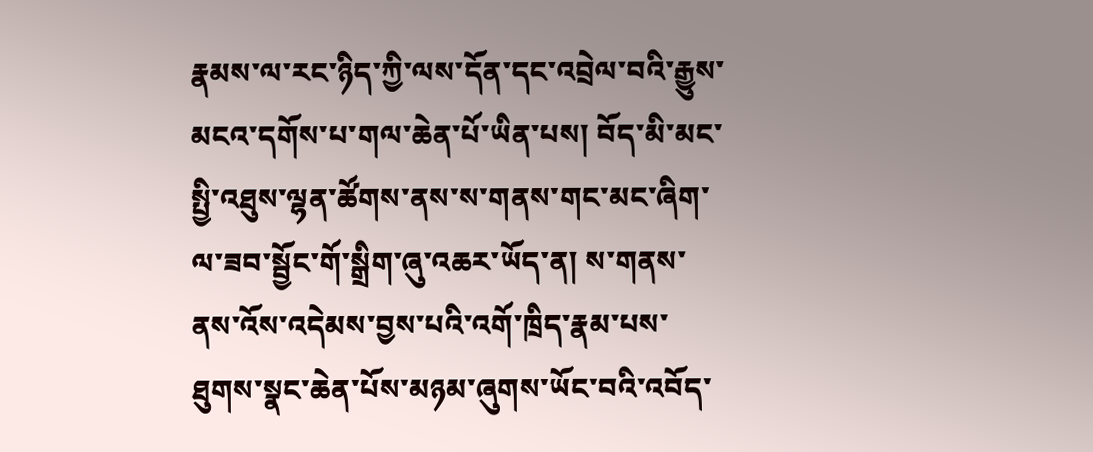རྣམས་ལ་རང་ཉིད་ཀྱི་ལས་དོན་དང་འབྲེལ་བའི་རྒྱུས་མངའ་དགོས་པ་གལ་ཆེན་པོ་ཡིན་པས། བོད་མི་མང་སྤྱི་འཐུས་ལྷན་ཚོགས་ནས་ས་གནས་གང་མང་ཞིག་ལ་ཟབ་སྦྱོང་གོ་སྒྲིག་ཞུ་འཆར་ཡོད་ན། ས་གནས་ནས་འོས་འདེམས་བྱས་པའི་འགོ་ཁྲིད་རྣམ་པས་ཐུགས་སྣང་ཆེན་པོས་མཉམ་ཞུགས་ཡོང་བའི་འབོད་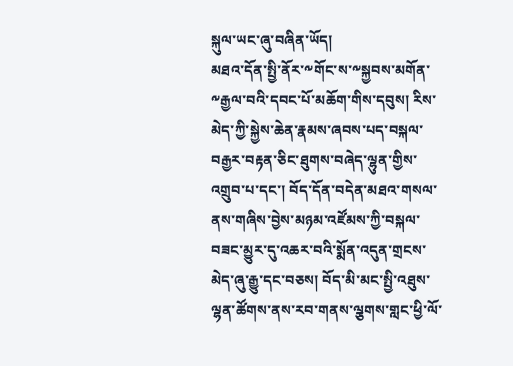སྐུལ་ཡང་ཞུ་བཞིན་ཡོད།
མཐའ་དོན་སྤྱི་ནོར་༸གོང་ས་༸སྐྱབས་མགོན་༸རྒྱལ་བའི་དབང་པོ་མཆོག་གིས་དབུས། རིས་མེད་ཀྱི་སྐྱེས་ཆེན་རྣམས་ཞབས་པད་བསྐལ་བརྒྱར་བརྟན་ཅིང་ཐུགས་བཞེད་ལྷུན་གྱིས་འགྲུབ་པ་དང་། བོད་དོན་བདེན་མཐའ་གསལ་ནས་གཞིས་བྱེས་མཉམ་འཛོམས་ཀྱི་བསྐལ་བཟང་མྱུར་དུ་འཆར་བའི་སྨོན་འདུན་གྲངས་མེད་ཞུ་རྒྱུ་དང་བཅས། བོད་མི་མང་སྤྱི་འཐུས་ལྷན་ཚོགས་ནས་རབ་གནས་ལྕགས་གླང་ཕྱི་ལོ་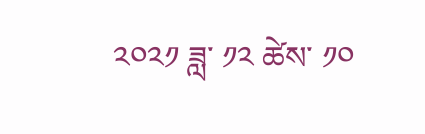༢༠༢༡ ཟླ་ ༡༢ ཚེས་ ༡༠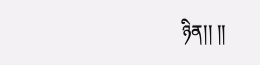ཉིན།། །།